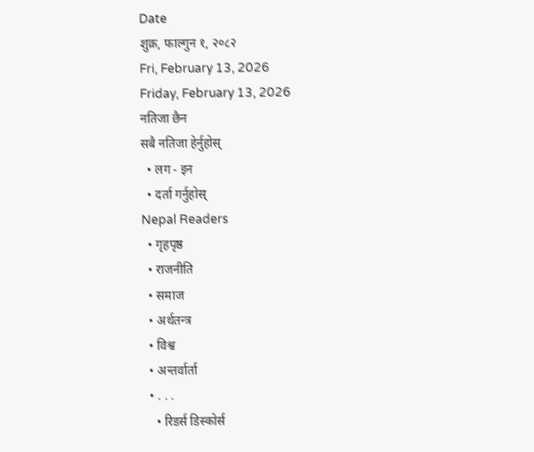Date
शुक्र, फाल्गुन १, २०८२
Fri, February 13, 2026
Friday, February 13, 2026
नतिजा छैन
सबै नतिजा हेर्नुहोस्
  • लग - इन
  • दर्ता गर्नुहोस्
Nepal Readers
  • गृहपृष्ठ
  • राजनीति
  • समाज
  • अर्थतन्त्र
  • विश्व
  • अन्तर्वार्ता
  • . . .
    • रिडर्स डिस्कोर्स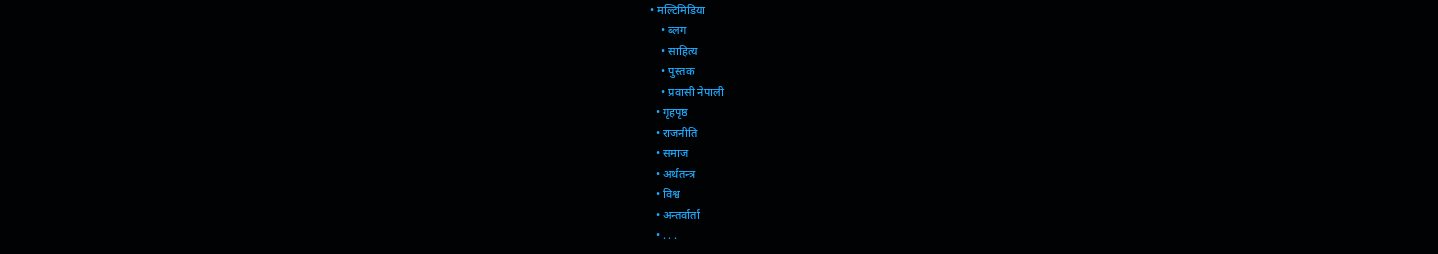• मल्टिमिडिया
    • ब्लग
    • साहित्य
    • पुस्तक
    • प्रवासी नेपाली
  • गृहपृष्ठ
  • राजनीति
  • समाज
  • अर्थतन्त्र
  • विश्व
  • अन्तर्वार्ता
  • . . .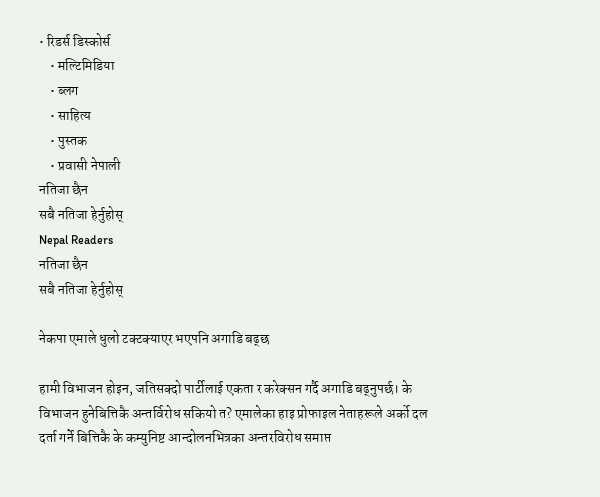• रिडर्स डिस्कोर्स
    • मल्टिमिडिया
    • ब्लग
    • साहित्य
    • पुस्तक
    • प्रवासी नेपाली
नतिजा छैन
सबै नतिजा हेर्नुहोस्
Nepal Readers
नतिजा छैन
सबै नतिजा हेर्नुहोस्

नेकपा एमाले धुलो टक्टक्याएर भएपनि अगाडि बढ्छ

हामी विभाजन होइन, जतिसक्दो पार्टीलाई एकता र करेक्सन गर्दै अगाडि बढ्नुपर्छ। के विभाजन हुनेबित्तिकै अन्तर्विरोध सकियो त? एमालेका हाइ प्रोफाइल नेताहरूले अर्को दल दर्ता गर्ने बित्तिकै के कम्युनिष्ट आन्दोलनभित्रका अन्तरविरोध समाप्त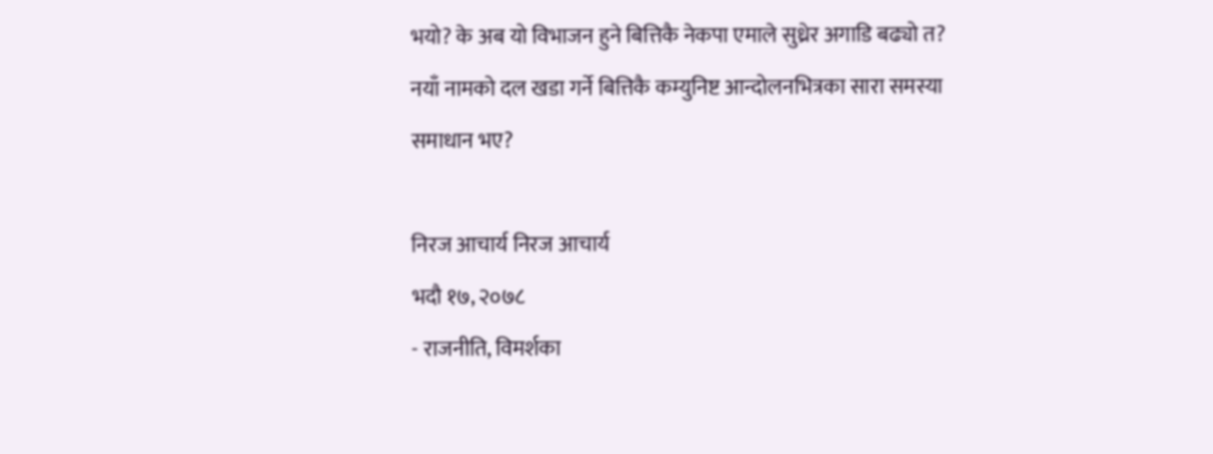भयो? के अब यो विभाजन हुने बित्तिकै नेकपा एमाले सुध्रेर अगाडि बढ्यो त? नयाँ नामको दल खडा गर्ने बित्तिकै कम्युनिष्ट आन्दोलनभित्रका सारा समस्या समाधान भए?

निरज आचार्य निरज आचार्य
भदौ १७, २०७८
- राजनीति, विमर्शका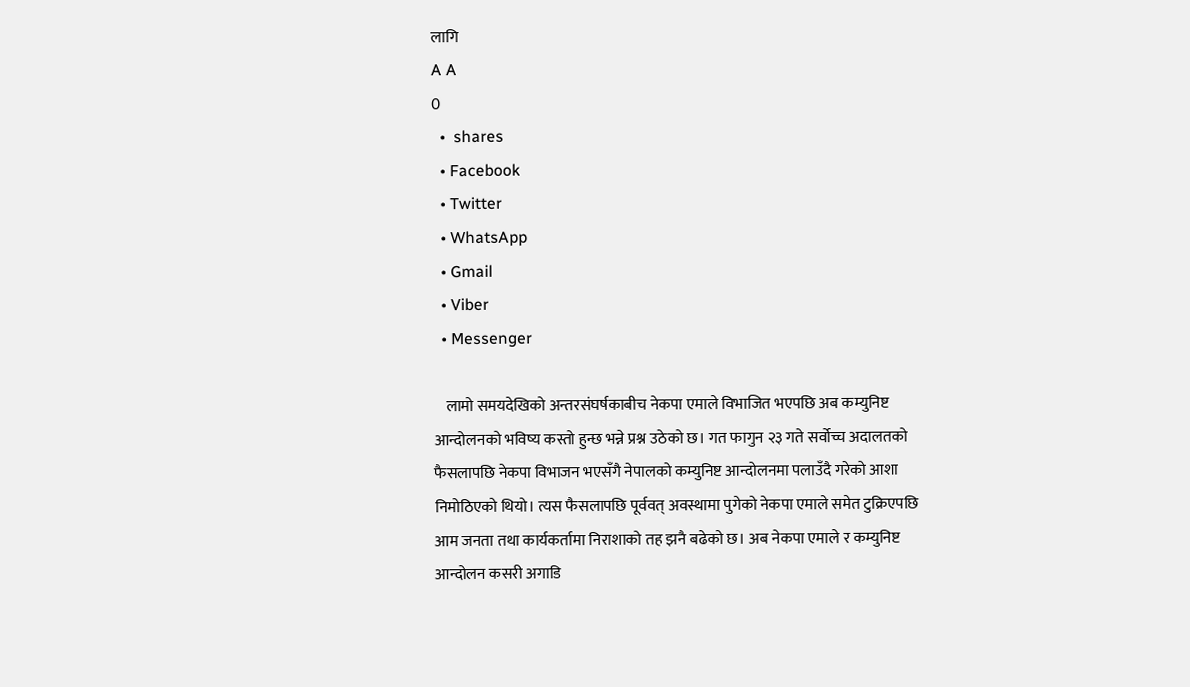लागि
A A
0
  •  shares
  • Facebook
  • Twitter
  • WhatsApp
  • Gmail
  • Viber
  • Messenger

    लामो समयदेखिको अन्तरसंघर्षकाबीच नेकपा एमाले विभाजित भएपछि अब कम्युनिष्ट आन्दोलनको भविष्य कस्तो हुन्छ भन्ने प्रश्न उठेको छ। गत फागुन २३ गते सर्वोच्च अदालतको फैसलापछि नेकपा विभाजन भएसँगै नेपालको कम्युनिष्ट आन्दोलनमा पलाउँदै गरेको आशा निमोठिएको थियो। त्यस फैसलापछि पूर्ववत् अवस्थामा पुगेको नेकपा एमाले समेत टुक्रिएपछि आम जनता तथा कार्यकर्तामा निराशाको तह झनै बढेको छ। अब नेकपा एमाले र कम्युनिष्ट आन्दोलन कसरी अगाडि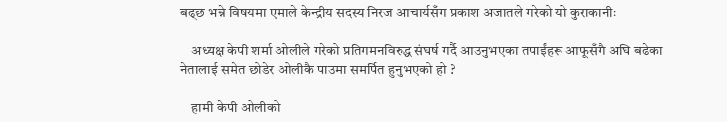बढ्छ भन्ने विषयमा एमाले केन्द्रीय सदस्य निरज आचार्यसँग प्रकाश अजातले गरेको यो कुराकानीः

    अध्यक्ष केपी शर्मा ओलीले गरेको प्रतिगमनविरुद्ध संघर्ष गर्दै आउनुभएका तपाईंहरू आफूसँगै अघि बढेका नेतालाई समेत छोडेर ओलीकै पाउमा समर्पित हुनुभएको हो ?

    हामी केपी ओलीको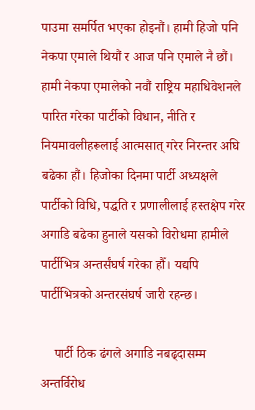पाउमा समर्पित भएका होइनौं। हामी हिजो पनि नेकपा एमाले थियौं र आज पनि एमाले नै छौं। हामी नेकपा एमालेको नवौं राष्ट्रिय महाधिवेशनले पारित गरेका पार्टीको विधान, नीति र नियमावलीहरूलाई आत्मसात् गरेर निरन्तर अघि बढेका हौं। हिजोका दिनमा पार्टी अध्यक्षले पार्टीको विधि, पद्धति र प्रणालीलाई हस्तक्षेप गरेर अगाडि बढेका हुनाले यसको विरोधमा हामीले पार्टीभित्र अन्तर्संघर्ष गरेका हौँ। यद्यपि पार्टीभित्रको अन्तरसंघर्ष जारी रहन्छ।

    पार्टी ठिक ढंगले अगाडि नबढ्दासम्म अन्तर्विरोध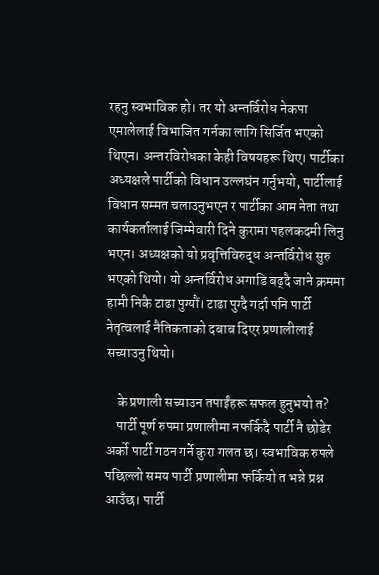रहनु स्वभाविक हो। तर यो अन्तर्विरोध नेकपा एमालेलाई विभाजित गर्नका लागि सिर्जित भएको थिएन। अन्तरविरोधका केही विषयहरू थिए। पार्टीका अध्यक्षले पार्टीको विधान उल्लघंन गर्नुभयो, पार्टीलाई विधान सम्मत चलाउनुभएन र पार्टीका आम नेता तथा कार्यकर्तालाई जिम्मेवारी दिने कुरामा पहलकदमी लिनु भएन। अध्यक्षको यो प्रवृत्तिविरुद्ध अन्तर्विरोध सुरु भएको थियो। यो अन्तर्विरोध अगाडि बढ्दै जाने क्रममा हामी निकै टाढा पुग्यौं। टाढा पुग्दै गर्दा पनि पार्टी नेतृत्वलाई नैतिकताको दबाब दिएर प्रणालीलाई सच्याउनु थियो।

    के प्रणाली सच्याउन तपाईंहरू सफल हुनुभयो त?
    पार्टी पूर्ण रुपमा प्रणालीमा नफर्किदै पार्टी नै छोडेर अर्को पार्टी गठन गर्ने कुरा गलत छ। स्वभाविक रुपले पछिल्लो समय पार्टी प्रणालीमा फर्कियो त भन्ने प्रश्न आउँछ। पार्टी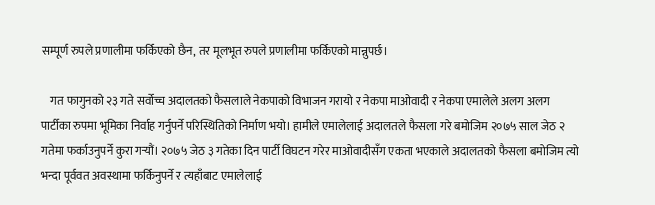सम्पूर्ण रुपले प्रणालीमा फर्किएको छैन, तर मूलभूत रुपले प्रणालीमा फर्किएको मान्नुपर्छ।

    गत फागुनको २३ गते सर्वोच्च अदालतको फैसलाले नेकपाको विभाजन गरायो र नेकपा माओवादी र नेकपा एमालेले अलग अलग पार्टीका रुपमा भूमिका निर्वाह गर्नुपर्ने परिस्थितिको निर्माण भयो। हामीले एमालेलाई अदालतले फैसला गरे बमोजिम २०७५ साल जेठ २ गतेमा फर्काउनुपर्ने कुरा गर्‍यौं। २०७५ जेठ ३ गतेका दिन पार्टी विघटन गरेर माओवादीसँग एकता भएकाले अदालतको फैसला बमोजिम त्यो भन्दा पूर्ववत अवस्थामा फर्किनुपर्ने र त्यहाँबाट एमालेलाई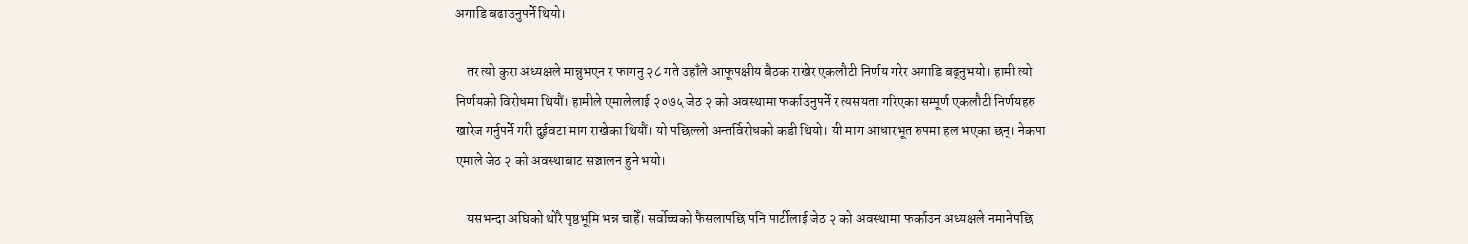अगाडि बढाउनुपर्ने थियो।

    तर त्यो कुरा अध्यक्षले मान्नुभएन र फागनु २८ गते उहाँले आफूपक्षीय बैठक राखेर एकलौटी निर्णय गरेर अगाडि बढ्नुभयो। हामी त्यो निर्णयको विरोधमा थियौं। हामीले एमालेलाई २०७५ जेठ २ को अवस्थामा फर्काउनुपर्ने र त्यसयता गरिएका सम्पूर्ण एकलौटी निर्णयहरु खारेज गर्नुपर्ने गरी दुईवटा माग राखेका थियौं। यो पछिल्लो अन्तर्विरोधको कडी थियो। यी माग आधारभूत रुपमा हल भएका छन्। नेकपा एमाले जेठ २ को अवस्थाबाट सञ्चालन हुने भयो।

    यसभन्दा अघिको थोरै पृष्ठभूमि भन्न चाहेँ। सर्वोच्चको फैसलापछि पनि पार्टीलाई जेठ २ को अवस्थामा फर्काउन अध्यक्षले नमानेपछि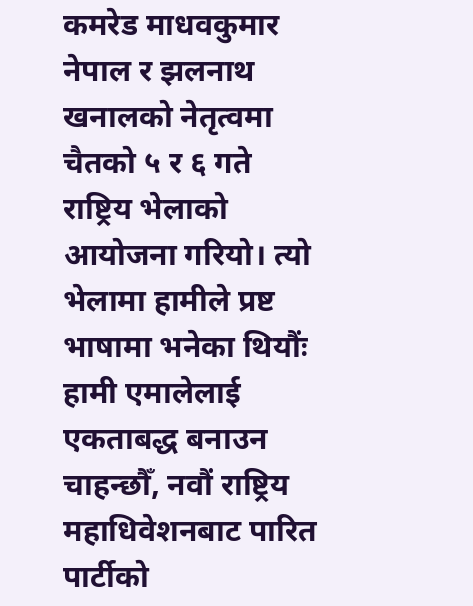कमरेड माधवकुमार नेपाल र झलनाथ खनालको नेतृत्वमा चैतको ५ र ६ गते राष्ट्रिय भेलाको आयोजना गरियो। त्यो भेलामा हामीले प्रष्ट भाषामा भनेका थियौंः हामी एमालेलाई एकताबद्ध बनाउन चाहन्छौँ, नवौं राष्ट्रिय महाधिवेशनबाट पारित पार्टीको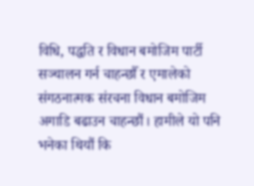विधि, पद्धति र विधान बमोजिम पार्टी सञ्चालन गर्न चाहन्छौँ र एमालेको संगठनात्मक संरचना विधान बमोजिम अगाडि बढाउन चाहन्छौं। हामीले यो पनि भनेका थियौं कि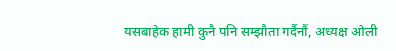यसबाहेक हामी कुनै पनि सम्झौता गर्दैनौं, अध्यक्ष ओली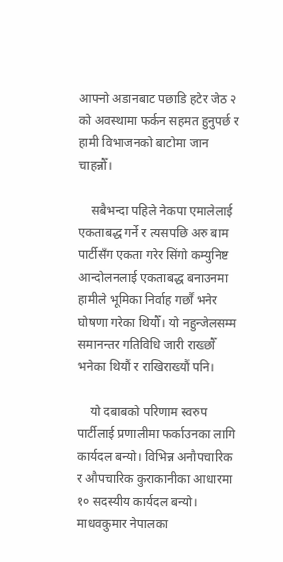आफ्नो अडानबाट पछाडि हटेर जेठ २ को अवस्थामा फर्कन सहमत हुनुपर्छ र हामी विभाजनको बाटोमा जान चाहन्नौँ।

    सबैभन्दा पहिले नेकपा एमालेलाई एकताबद्ध गर्ने र त्यसपछि अरु बाम पार्टीसँग एकता गरेर सिंगो कम्युनिष्ट आन्दोलनलाई एकताबद्ध बनाउनमा हामीले भूमिका निर्वाह गर्छौं भनेर घोषणा गरेका थियौँ। यो नहुन्जेलसम्म समानन्तर गतिविधि जारी राख्छौँ भनेका थियौं र राखिराख्यौं पनि।

    यो दबाबको परिणाम स्वरुप पार्टीलाई प्रणालीमा फर्काउनका लागि कार्यदल बन्यो। विभिन्न अनौपचारिक र औपचारिक कुराकानीका आधारमा १० सदस्यीय कार्यदल बन्यो। माधवकुमार नेपालका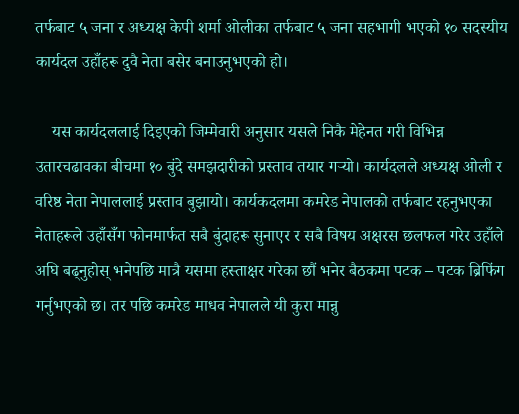तर्फबाट ५ जना र अध्यक्ष केपी शर्मा ओलीका तर्फबाट ५ जना सहभागी भएको १० सदस्यीय कार्यदल उहाँहरू दुवै नेता बसेर बनाउनुभएको हो।

    यस कार्यदललाई दिइएको जिम्मेवारी अनुसार यसले निकै मेहेनत गरी विभिन्न उतारचढावका बीचमा १० बुंदे समझदारीको प्रस्ताव तयार गर्‍यो। कार्यदलले अध्यक्ष ओली र वरिष्ठ नेता नेपाललाई प्रस्ताव बुझायो। कार्यकदलमा कमरेड नेपालको तर्फबाट रहनुभएका नेताहरूले उहाँसँग फोनमार्फत सबै बुंदाहरू सुनाएर र सबै विषय अक्षरस छलफल गरेर उहाँले अघि बढ्नुहोस् भनेपछि मात्रै यसमा हस्ताक्षर गरेका छौं भनेर बैठकमा पटक – पटक ब्रिफिंग गर्नुभएको छ। तर पछि कमरेड माधव नेपालले यी कुरा मान्नु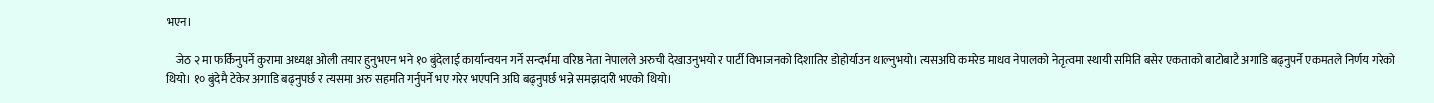भएन।

    जेठ २ मा फर्किनुपर्ने कुरामा अध्यक्ष अ‍ोली तयार हुनुभएन भने १० बुंदेलाई कार्यान्वयन गर्ने सन्दर्भमा वरिष्ठ नेता नेपालले अरुची देखाउनुभयो र पार्टी विभाजनको दिशातिर डोहोर्याउन थाल्नुभयो। त्यसअघि कमरेड माधव नेपालको नेतृत्वमा स्थायी समिति बसेर एकताको बाटोबाटै अगाडि बढ्नुपर्ने एकमतले निर्णय गरेको थियो। १० बुंदेमै टेकेर अगाडि बढ्नुपर्छ र त्यसमा अरु सहमति गर्नुपर्ने भए गरेर भएपनि अघि बढ्नुपर्छ भन्ने समझदारी भएको थियो।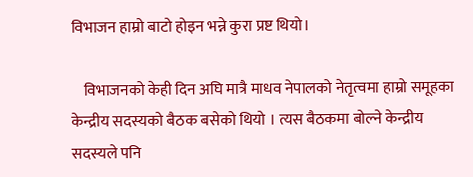विभाजन हाम्रो बाटो होइन भन्ने कुरा प्रष्ट थियो।

    विभाजनको केही दिन अघि मात्रै माधव नेपालको नेतृत्वमा हाम्रो समूहका केन्द्रीय सदस्यको बैठक बसेको थियो । त्यस बैठकमा बोल्ने केन्द्रीय सदस्यले पनि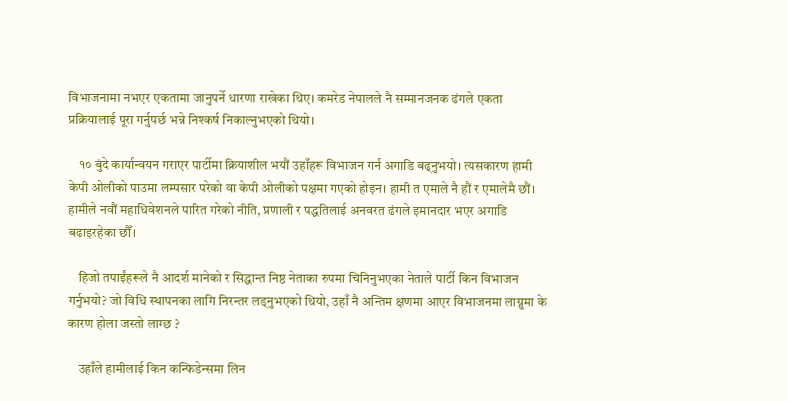विभाजनामा नभएर एकतामा जानुपर्ने धारणा राखेका थिए। कमरेड नेपालले नै सम्मानजनक ढंगले एकता प्रक्रियालाई पूरा गर्नुपर्छ भन्ने निश्कर्ष निकाल्नुभएको थियो।

    १० बुंदे कार्यान्वयन गराएर पार्टीमा क्रियाशील भयौं उहाँहरू विभाजन गर्न अगाडि बढ्नुभयो। त्यसकारण हामी केपी ओलीको पाउमा लम्पसार परेको वा केपी ओलीको पक्षमा गएको होइन। हामी त एमाले नै हौं र एमालेमै छौं। हामीले नवौं महाधिवेशनले पारित गरेको नीति, प्रणाली र पद्धतिलाई अनवरत ढंगले इमानदार भएर अगाडि बढाइरहेका छौँ।

    हिजो तपाईंहरूले नै आदर्श मानेको र सिद्धान्त निष्ठ नेताका रुपमा चिनिनुभएका नेताले पार्टी किन विभाजन गर्नुभयो? जो विधि स्थापनका लागि निरन्तर लड्नुभएको थियो, उहाँ नै अन्तिम क्षणमा आएर विभाजनमा लाग्नुमा के कारण होला जस्तो लाग्छ ?

    उहाँले हामीलाई किन कन्फिडेन्समा लिन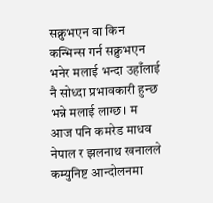सक्नुभएन वा किन कन्भिन्स गर्न सक्नुभएन भनेर मलाई भन्दा उहाँलाई नै सोध्दा प्रभावकारी हुन्छ भन्ने मलाई लाग्छ। म आज पनि कमरेड माधव नेपाल र झलनाथ खनालले कम्युनिष्ट आन्दोलनमा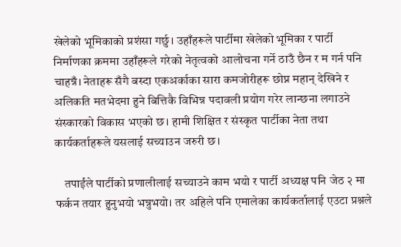खेलेको भूमिकाको प्रशंसा गर्छु। उहाँहरूले पार्टीमा खेलेको भूमिका र पार्टी निर्माणका क्रममा उहाँहरूले गरेको नेतृत्वको आलोचना गर्ने ठाउँ छैन र म गर्न पनि चाहन्नँ। नेताहरू सँगै बस्दा एकअर्काका सारा कमजोरीहरू छोप्न महान् देखिने र अलिकति मतभेदमा हुने बित्तिकै विभिन्न पदावली प्रयोग गरेर लान्छना लगाउने संस्कारको विकास भएको छ। हामी शिक्षित र संस्कृत पार्टीका नेता तथा कार्यकर्ताहरूले यसलाई सच्याउन जरुरी छ।

    तपाईंले पार्टीको प्रणालीलाई सच्याउने काम भयो र पार्टी अध्यक्ष पनि जेठ २ मा फर्कन तयार हुनुभयो भन्नुभयो। तर अहिले पनि एमालेका कार्यकर्तालाई एउटा प्रश्नले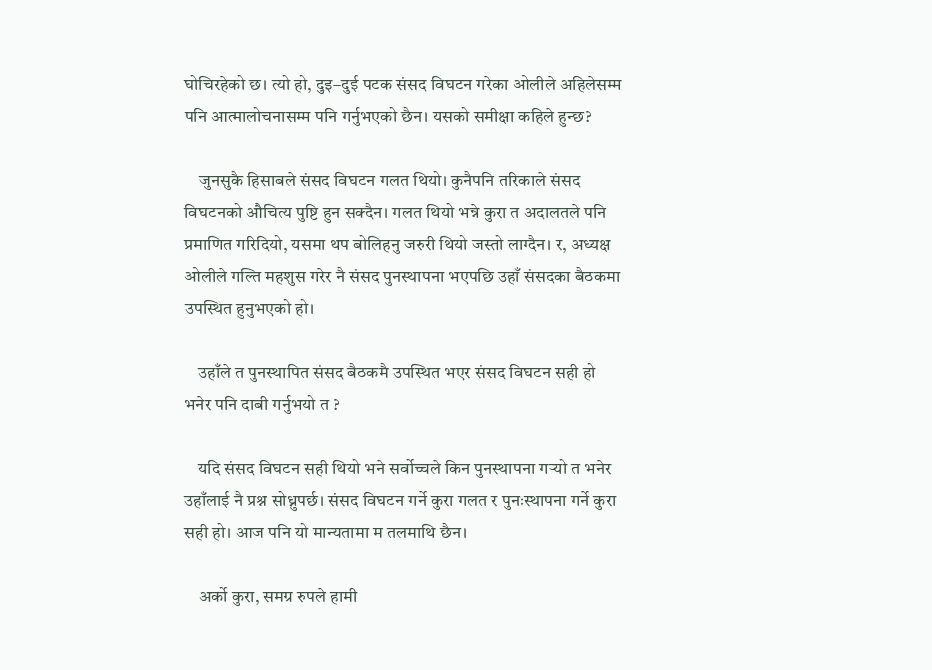घोचिरहेको छ। त्यो हो, दुइ–दुई पटक संसद विघटन गरेका ओलीले अहिलेसम्म पनि आत्मालोचनासम्म पनि गर्नुभएको छैन। यसको समीक्षा कहिले हुन्छ?

    जुनसुकै हिसाबले संसद विघटन गलत थियो। कुनैपनि तरिकाले संसद विघटनको औचित्य पुष्टि हुन सक्दैन। गलत थियो भन्ने कुरा त अदालतले पनि प्रमाणित गरिदियो, यसमा थप बोलिहनु जरुरी थियो जस्तो लाग्दैन। र, अध्यक्ष ओलीले गल्ति महशुस गरेर नै संसद पुनस्थापना भएपछि उहाँ संसदका बैठकमा उपस्थित हुनुभएको हो।

    उहाँले त पुनस्थापित संसद बैठकमै उपस्थित भएर संसद विघटन सही हो भनेर पनि दाबी गर्नुभयो त ?

    यदि संसद विघटन सही थियो भने सर्वोच्चले किन पुनस्थापना गर्‍यो त भनेर उहाँलाई नै प्रश्न सोध्नुपर्छ। संसद विघटन गर्ने कुरा गलत र पुनःस्थापना गर्ने कुरा सही हो। आज पनि यो मान्यतामा म तलमाथि छैन।

    अर्को कुरा, समग्र रुपले हामी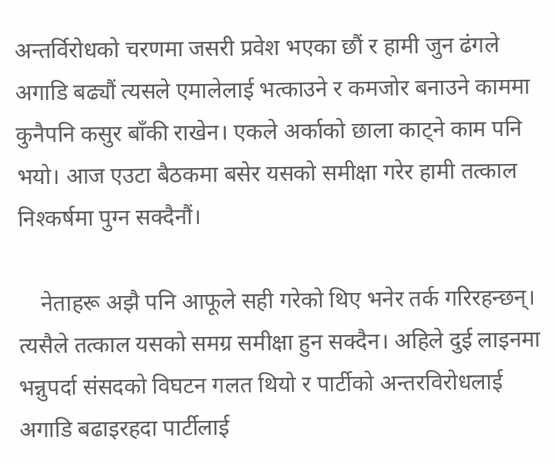अन्तर्विरोधको चरणमा जसरी प्रवेश भएका छौं र हामी जुन ढंगले अगाडि बढ्यौं त्यसले एमालेलाई भत्काउने र कमजोर बनाउने काममा कुनैपनि कसुर बाँकी राखेन। एकले अर्काको छाला काट्ने काम पनि भयो। आज एउटा बैठकमा बसेर यसको समीक्षा गरेर हामी तत्काल निश्कर्षमा पुग्न सक्दैनौं।

    नेताहरू अझै पनि आफूले सही गरेको थिए भनेर तर्क गरिरहन्छन्। त्यसैले तत्काल यसको समग्र समीक्षा हुन सक्दैन। अहिले दुई लाइनमा भन्नुपर्दा संसदको विघटन गलत थियो र पार्टीको अन्तरविरोधलाई अगाडि बढाइरहदा पार्टीलाई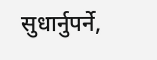सुधार्नुपर्ने,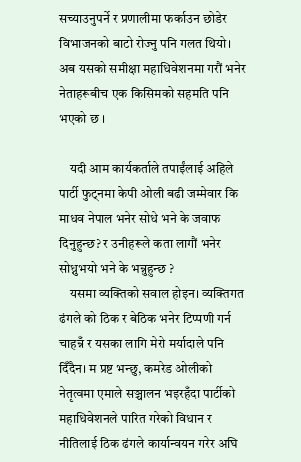सच्याउनुपर्ने र प्रणालीमा फर्काउन छोडेर विभाजनको बाटो रोज्नु पनि गलत थियो। अब यसको समीक्षा महाधिवेशनमा गरौं भनेर नेताहरूबीच एक किसिमको सहमति पनि भएको छ ।

    यदी आम कार्यकर्ताले तपाईंलाई अहिले पार्टी फुट्नमा केपी ओली बढी जम्मेवार कि माधव नेपाल भनेर सोधे भने के जवाफ दिनुहुन्छ? र उनीहरूले कता लागौं भनेर सोध्नुभयो भने के भन्नुहुन्छ ?
    यसमा व्यक्तिको सवाल होइन। व्यक्तिगत ढंगले को ठिक र बेठिक भनेर टिप्पणी गर्न चाहन्नँ र यसका लागि मेरो मर्यादाले पनि दिँदैन। म प्रष्ट भन्छु, कमरेड ओलीको नेतृत्वमा एमाले सञ्चालन भइरहँदा पार्टीको महाधिवेशनले पारित गरेको विधान र नीतिलाई ठिक ढंगले कार्यान्वयन गरेर अघि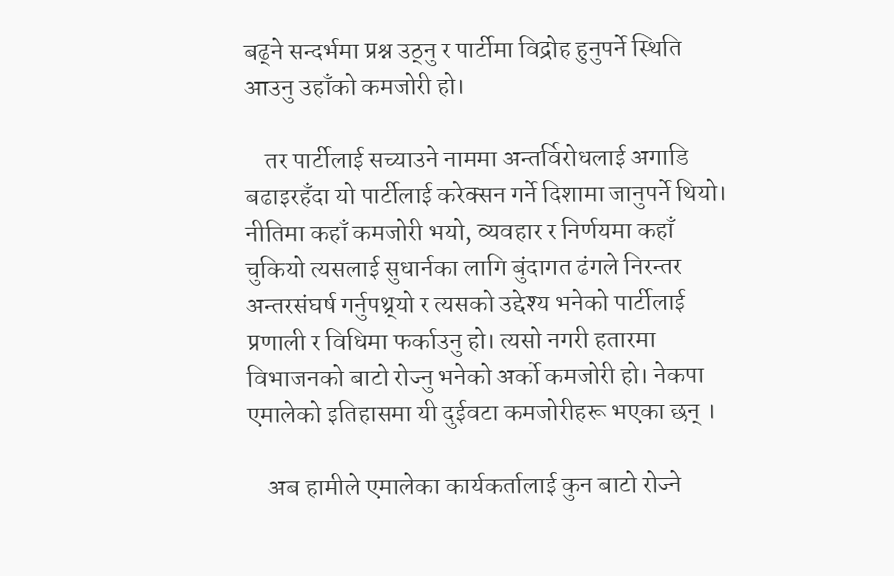बढ्ने सन्दर्भमा प्रश्न उठ्नु र पार्टीमा विद्रोह हुनुपर्ने स्थिति आउनु उहाँको कमजोरी हो।

    तर पार्टीलाई सच्याउने नाममा अन्तर्विरोधलाई अगाडि बढाइरहँदा यो पार्टीलाई करेक्सन गर्ने दिशामा जानुपर्ने थियो। नीतिमा कहाँ कमजोरी भयो, व्यवहार र निर्णयमा कहाँ चुकियो त्यसलाई सुधार्नका लागि बुंदागत ढंगले निरन्तर अन्तरसंघर्ष गर्नुपथ्र्यो र त्यसको उद्देश्य भनेको पार्टीलाई प्रणाली र विधिमा फर्काउनु हो। त्यसो नगरी हतारमा विभाजनको बाटो रोज्नु भनेको अर्को कमजोरी हो। नेकपा एमालेको इतिहासमा यी दुईवटा कमजोरीहरू भएका छन् ।

    अब हामीले एमालेका कार्यकर्तालाई कुन बाटो रोज्ने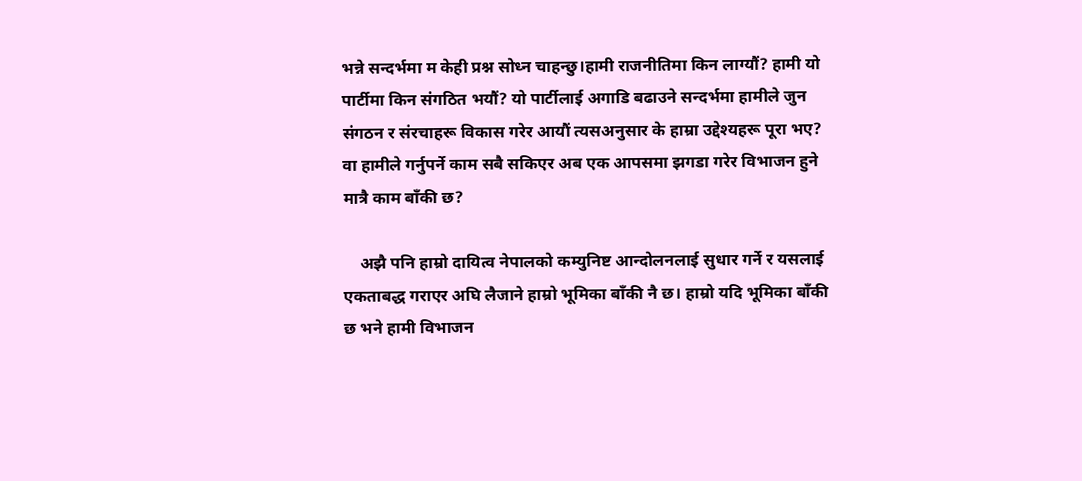भन्ने सन्दर्भमा म केही प्रश्न सोध्न चाहन्छु।हामी राजनीतिमा किन लाग्यौं? हामी यो पार्टीमा किन संगठित भयौं? यो पार्टीलाई अगाडि बढाउने सन्दर्भमा हामीले जुन संगठन र संरचाहरू विकास गरेर आयौं त्यसअनुसार के हाम्रा उद्देश्यहरू पूरा भए? वा हामीले गर्नुपर्ने काम सबै सकिएर अब एक आपसमा झगडा गरेर विभाजन हुने मात्रै काम बाँकी छ?

    अझै पनि हाम्रो दायित्व नेपालको कम्युनिष्ट आन्दोलनलाई सुधार गर्ने र यसलाई एकताबद्ध गराएर अघि लैजाने हाम्रो भूमिका बाँकी नै छ। हाम्रो यदि भूमिका बाँकी छ भने हामी विभाजन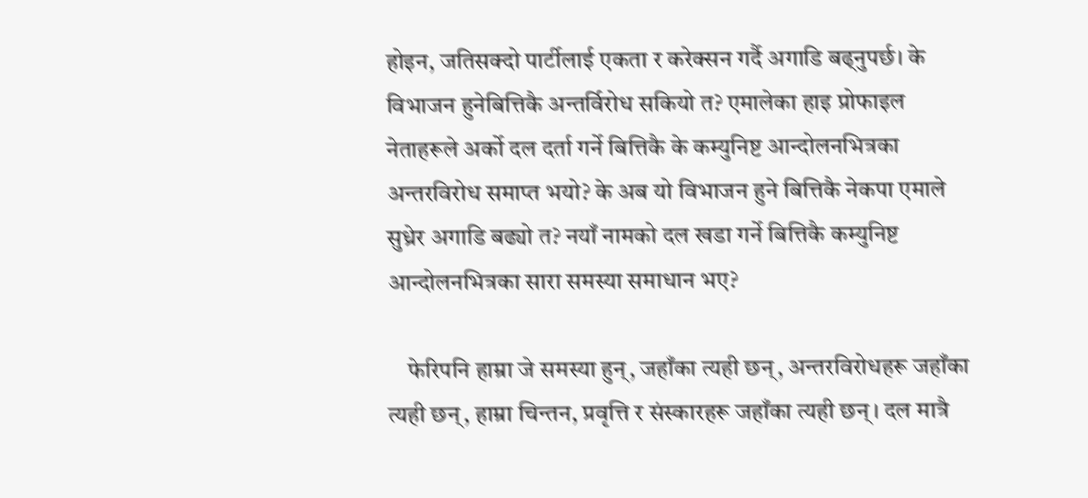होइन, जतिसक्दो पार्टीलाई एकता र करेक्सन गर्दै अगाडि बढ्नुपर्छ। के विभाजन हुनेबित्तिकै अन्तर्विरोध सकियो त? एमालेका हाइ प्रोफाइल नेताहरूले अर्को दल दर्ता गर्ने बित्तिकै के कम्युनिष्ट आन्दोलनभित्रका अन्तरविरोध समाप्त भयो? के अब यो विभाजन हुने बित्तिकै नेकपा एमाले सुध्रेर अगाडि बढ्यो त? नयाँ नामको दल खडा गर्ने बित्तिकै कम्युनिष्ट आन्दोलनभित्रका सारा समस्या समाधान भए?

    फेरिपनि हाम्रा जे समस्या हुन्, जहाँका त्यही छन्, अन्तरविरोधहरू जहाँका त्यही छन्, हाम्रा चिन्तन, प्रवृत्ति र संस्कारहरू जहाँका त्यही छन्। दल मात्रै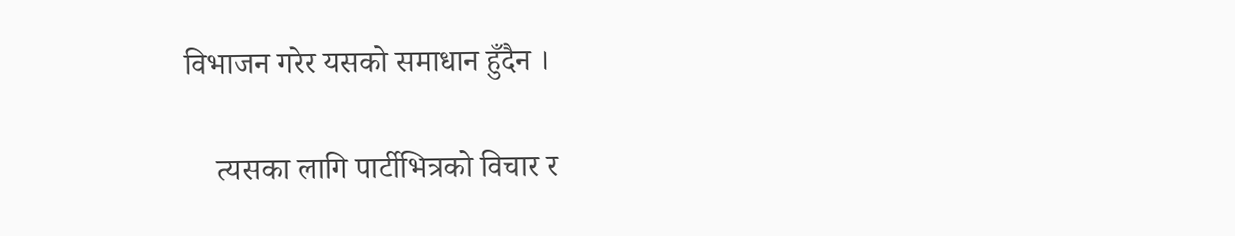विभाजन गरेर यसको समाधान हुँदैन ।

    त्यसका लागि पार्टीभित्रको विचार र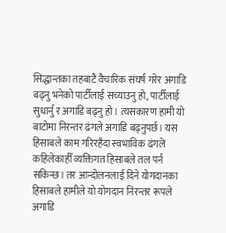सिद्धान्तका तहबाटै वैचारिक संघर्ष गरेर अगाडि बढ्नु भनेको पार्टीलाई सच्याउनु हो, पार्टीलाई सुधार्नु र अगाडि बढ्नु हो। त्यसकारण हामी यो बाटोमा निरन्तर ढंगले अगाडि बढ्नुपर्छ। यस हिसाबले काम गरिरहँदा स्वभाविक ढंगले कहिलेकाहीँ व्यक्तिगत हिसाबले तल पर्न सकिन्छ। तर आन्दोलनलाई दिने योगदानका हिसाबले हामीले यो योगदान निरन्तर रूपले अगाडि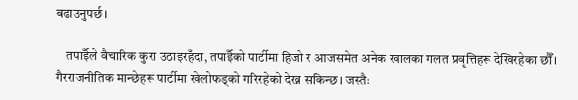बढाउनुपर्छ।

    तपाईँले वैचारिक कुरा उठाइरहँदा, तपाईँको पार्टीमा हिजो र आजसमेत अनेक खालका गलत प्रवृत्तिहरू देखिरहेका छौँ। गैरराजनीतिक मान्छेहरू पार्टीमा खेलोफड्को गरिरहेको देख्न सकिन्छ। जस्तैः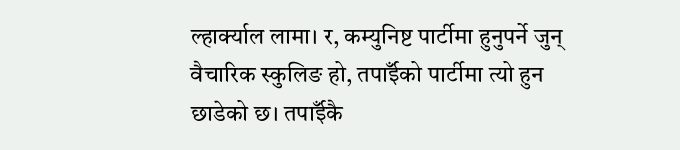ल्हार्क्याल लामा। र, कम्युनिष्ट पार्टीमा हुनुपर्ने जुन् वैचारिक स्कुलिङ हो, तपाईँको पार्टीमा त्यो हुन छाडेको छ। तपाईँकै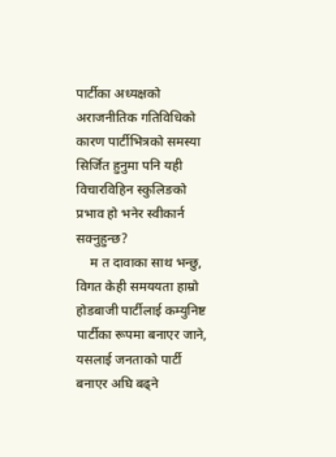पार्टीका अध्यक्षको अराजनीतिक गतिविधिको कारण पार्टीभित्रको समस्या सिर्जित हुनुमा पनि यही विचारविहिन स्कुलिङको प्रभाव हो भनेर स्वीकार्न सक्नुहुन्छ?
    म त दावाका साथ भन्छु, विगत केही समययता हाम्रो होडबाजी पार्टीलाई कम्युनिष्ट पार्टीका रूपमा बनाएर जाने, यसलाई जनताको पार्टी बनाएर अघि बढ्ने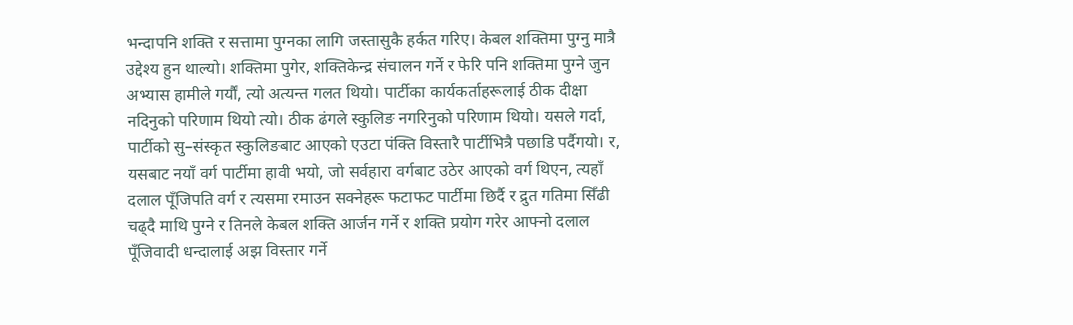भन्दापनि शक्ति र सत्तामा पुग्नका लागि जस्तासुकै हर्कत गरिए। केबल शक्तिमा पुग्नु मात्रै उद्देश्य हुन थाल्यो। शक्तिमा पुगेर, शक्तिकेन्द्र संचालन गर्ने र फेरि पनि शक्तिमा पुग्ने जुन अभ्यास हामीले गर्यौं, त्यो अत्यन्त गलत थियो। पार्टीका कार्यकर्ताहरूलाई ठीक दीक्षा नदिनुको परिणाम थियो त्यो। ठीक ढंगले स्कुलिङ नगरिनुको परिणाम थियो। यसले गर्दा, पार्टीको सु–संस्कृत स्कुलिङबाट आएको एउटा पंक्ति विस्तारै पार्टीभित्रै पछाडि पर्दैगयो। र, यसबाट नयाँ वर्ग पार्टीमा हावी भयो, जो सर्वहारा वर्गबाट उठेर आएको वर्ग थिएन, त्यहाँ दलाल पूँजिपति वर्ग र त्यसमा रमाउन सक्नेहरू फटाफट पार्टीमा छिर्दै र द्रुत गतिमा सिँढी चढ्दै माथि पुग्ने र तिनले केबल शक्ति आर्जन गर्ने र शक्ति प्रयोग गरेर आफ्नो दलाल पूँजिवादी धन्दालाई अझ विस्तार गर्ने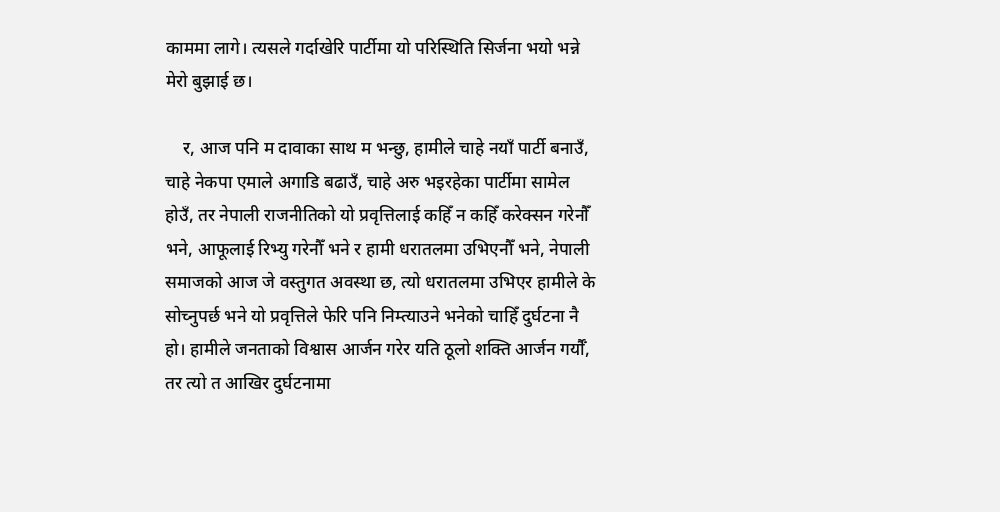काममा लागे। त्यसले गर्दाखेरि पार्टीमा यो परिस्थिति सिर्जना भयो भन्ने मेरो बुझाई छ।

    र, आज पनि म दावाका साथ म भन्छु, हामीले चाहे नयाँ पार्टी बनाउँ, चाहे नेकपा एमाले अगाडि बढाउँ, चाहे अरु भइरहेका पार्टीमा सामेल होउँ, तर नेपाली राजनीतिको यो प्रवृत्तिलाई कहिँ न कहिँ करेक्सन गरेनौँ भने, आफूलाई रिभ्यु गरेनौँ भने र हामी धरातलमा उभिएनौँ भने, नेपाली समाजको आज जे वस्तुगत अवस्था छ, त्यो धरातलमा उभिएर हामीले के सोच्नुपर्छ भने यो प्रवृत्तिले फेरि पनि निम्त्याउने भनेको चाहिँ दुर्घटना नै हो। हामीले जनताको विश्वास आर्जन गरेर यति ठूलो शक्ति आर्जन गर्यौँ, तर त्यो त आखिर दुर्घटनामा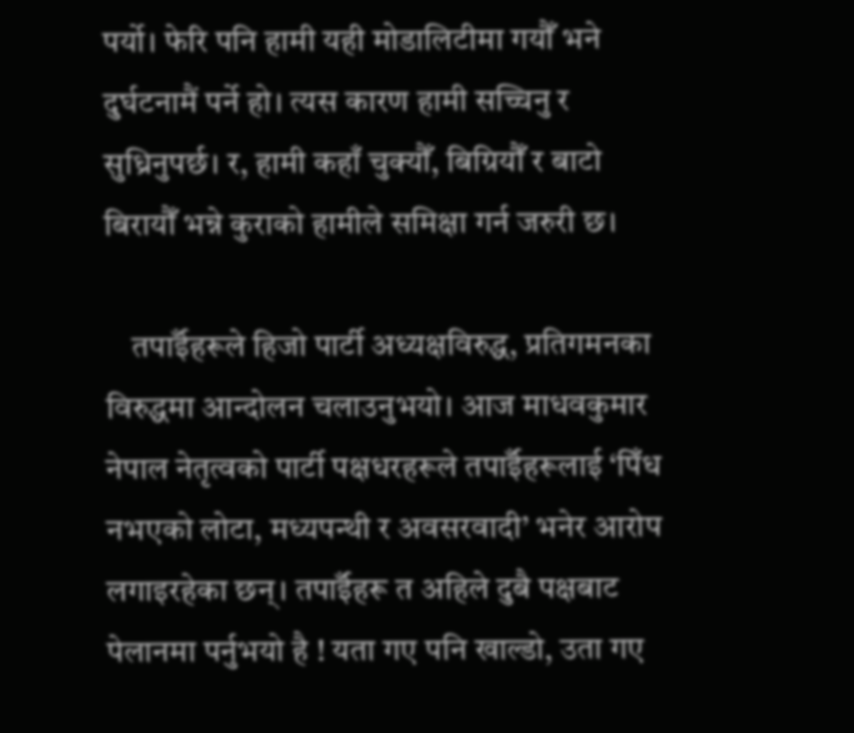पर्यो। फेरि पनि हामी यही मोडालिटीमा गयौँ भने दुर्घटनामैं पर्ने हो। त्यस कारण हामी सच्चिनु र सुध्रिनुपर्छ। र, हामी कहाँ चुक्यौँ, बिग्रियौँ र बाटो बिरायौँ भन्ने कुराको हामीले समिक्षा गर्न जरुरी छ।

    तपाईँहरूले हिजो पार्टी अध्यक्षविरुद्ध, प्रतिगमनका विरुद्धमा आन्दोलन चलाउनुभयो। आज माधवकुमार नेपाल नेतृत्वको पार्टी पक्षधरहरूले तपाईँहरूलाई ‘पिँध नभएको लोटा, मध्यपन्थी र अवसरवादी’ भनेर आरोप लगाइरहेका छन्। तपाईँहरू त अहिले दुबै पक्षबाट पेलानमा पर्नुभयो है ! यता गए पनि खाल्डो, उता गए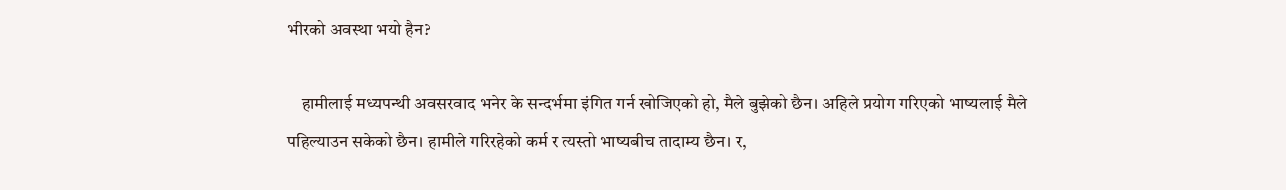भीरको अवस्था भयो हैन?

    हामीलाई मध्यपन्थी अवसरवाद भनेर के सन्दर्भमा इंगित गर्न खोजिएको हो, मैले बुझेको छैन। अहिले प्रयोग गरिएको भाष्यलाई मैले पहिल्याउन सकेको छैन। हामीले गरिरहेको कर्म र त्यस्तो भाष्यबीच तादाम्य छैन। र,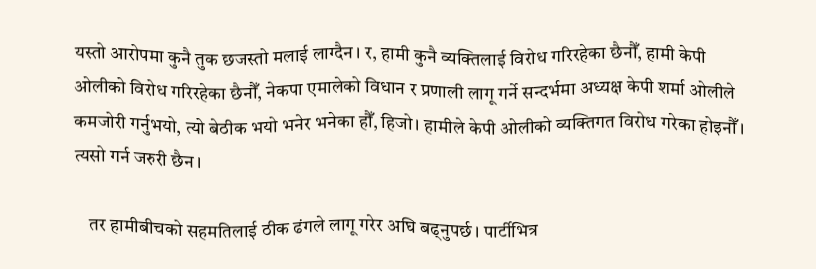यस्तो आरोपमा कुनै तुक छजस्तो मलाई लाग्दैन। र, हामी कुनै व्यक्तिलाई विरोध गरिरहेका छैनौँ, हामी केपी ओलीको विरोध गरिरहेका छैनौँ, नेकपा एमालेको विधान र प्रणाली लागू गर्ने सन्दर्भमा अध्यक्ष केपी शर्मा ओलीले कमजोरी गर्नुभयो, त्यो बेठीक भयो भनेर भनेका हौँ, हिजो। हामीले केपी ओलीको व्यक्तिगत विरोध गरेका होइनौँ। त्यसो गर्न जरुरी छैन।

    तर हामीबीचको सहमतिलाई ठीक ढंगले लागू गरेर अघि बढ्नुपर्छ। पार्टीभित्र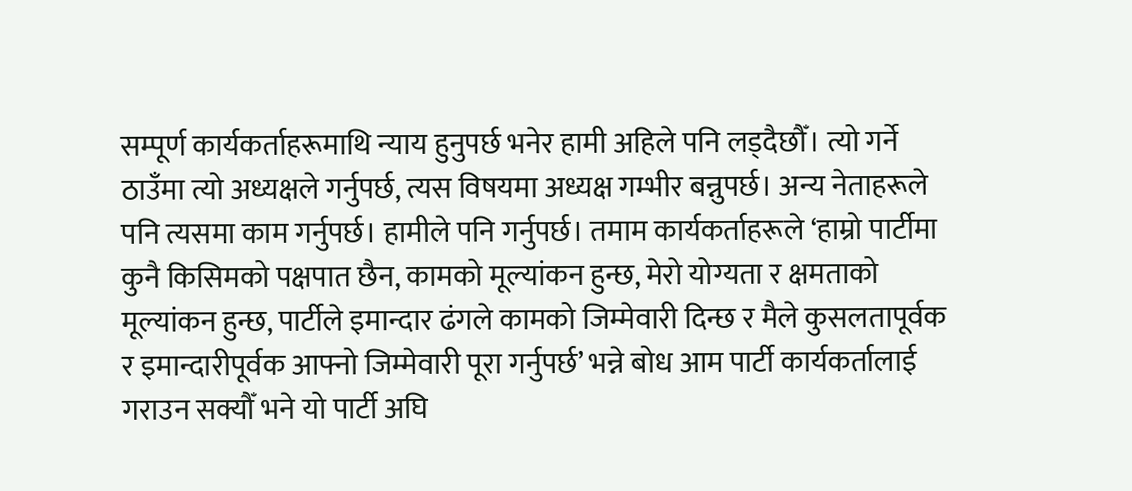सम्पूर्ण कार्यकर्ताहरूमाथि न्याय हुनुपर्छ भनेर हामी अहिले पनि लड्दैछौँ। त्यो गर्ने ठाउँमा त्यो अध्यक्षले गर्नुपर्छ, त्यस विषयमा अध्यक्ष गम्भीर बन्नुपर्छ। अन्य नेताहरूले पनि त्यसमा काम गर्नुपर्छ। हामीले पनि गर्नुपर्छ। तमाम कार्यकर्ताहरूले ‘हाम्रो पार्टीमा कुनै किसिमको पक्षपात छैन, कामको मूल्यांकन हुन्छ, मेरो योग्यता र क्षमताको मूल्यांकन हुन्छ, पार्टीले इमान्दार ढंगले कामको जिम्मेवारी दिन्छ र मैले कुसलतापूर्वक र इमान्दारीपूर्वक आफ्नो जिम्मेवारी पूरा गर्नुपर्छ’ भन्ने बोध आम पार्टी कार्यकर्तालाई गराउन सक्यौँ भने यो पार्टी अघि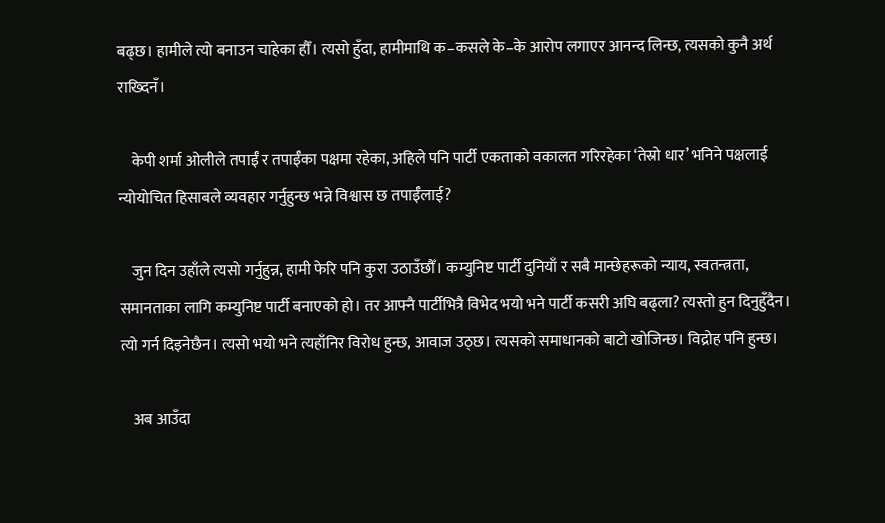बढ्छ। हामीले त्यो बनाउन चाहेका हौँ। त्यसो हुँदा, हामीमाथि क–कसले के–के आरोप लगाएर आनन्द लिन्छ, त्यसको कुनै अर्थ राख्दिनँ।

    केपी शर्मा ओलीले तपाईँ र तपाईँका पक्षमा रहेका, अहिले पनि पार्टी एकताको वकालत गरिरहेका ‘तेस्रो धार’ भनिने पक्षलाई न्योयोचित हिसाबले व्यवहार गर्नुहुन्छ भन्ने विश्वास छ तपाईँलाई?

    जुन दिन उहाँले त्यसो गर्नुहुन्न, हामी फेरि पनि कुरा उठाउँछौँ। कम्युनिष्ट पार्टी दुनियाँ र सबै मान्छेहरूको न्याय, स्वतन्त्रता, समानताका लागि कम्युनिष्ट पार्टी बनाएको हो। तर आफ्नै पार्टीभित्रै विभेद भयो भने पार्टी कसरी अघि बढ्ला? त्यस्तो हुन दिनुहुँदैन। त्यो गर्न दिइनेछैन। त्यसो भयो भने त्यहाँनिर विरोध हुन्छ, आवाज उठ्छ। त्यसको समाधानको बाटो खोजिन्छ। विद्रोह पनि हुन्छ।

    अब आउँदा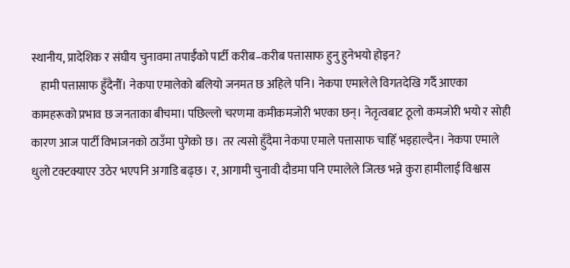स्थानीय, प्रादेशिक र संघीय चुनावमा तपाईँको पार्टी करीब–करीब पत्तासाफ हुनु हुनेभयो होइन?
    हामी पत्तासाफ हुँदैनौँ। नेकपा एमालेको बलियो जनमत छ अहिले पनि। नेकपा एमालेले विगतदेखि गर्दै आएका कामहरूको प्रभाव छ जनताका बीचमा। पछिल्लो चरणमा कमीकमजोरी भएका छन्। नेतृत्वबाट ठूलो कमजोरी भयो र सोही कारण आज पार्टी विभाजनको ठाउँमा पुगेको छ। तर त्यसो हुँदैमा नेकपा एमाले पत्तासाफ चाहिँ भइहाल्दैन। नेकपा एमाले धुलो टक्टक्याएर उठेर भएपनि अगाडि बढ्छ। र, आगामी चुनावी दौडमा पनि एमालेले जित्छ भन्ने कुरा हामीलाई विश्वास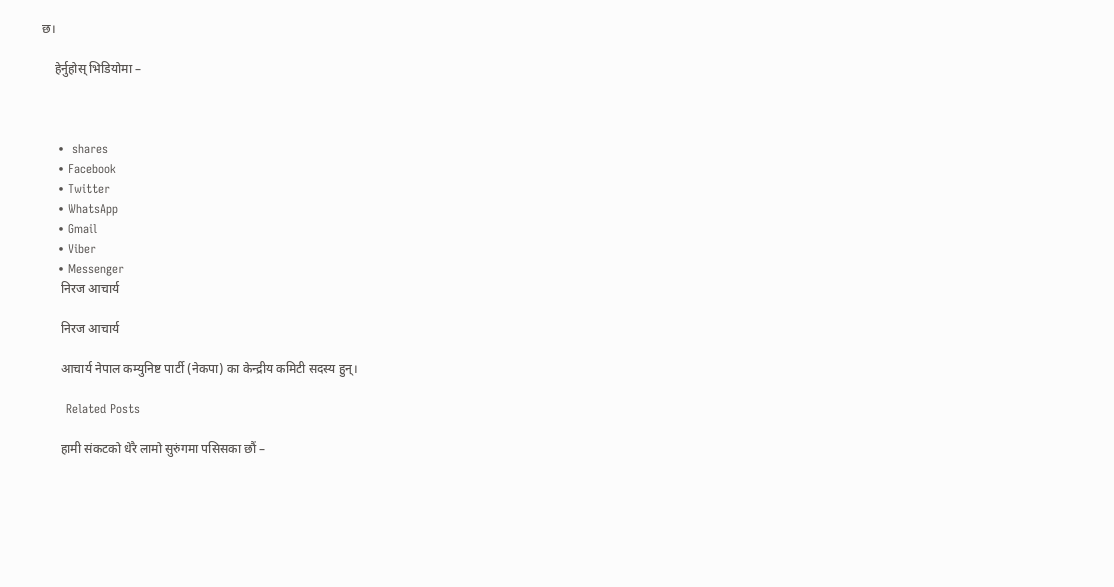छ।

    हेर्नुहोस् भिडियोमा –



    •  shares
    • Facebook
    • Twitter
    • WhatsApp
    • Gmail
    • Viber
    • Messenger
      निरज आचार्य

      निरज आचार्य

      आचार्य नेपाल कम्युनिष्ट पार्टी (नेकपा) का केन्द्रीय कमिटी सदस्य हुन्।

      Related Posts

      हामी संकटको धेरै लामो सुरुंगमा पसिसका छौं –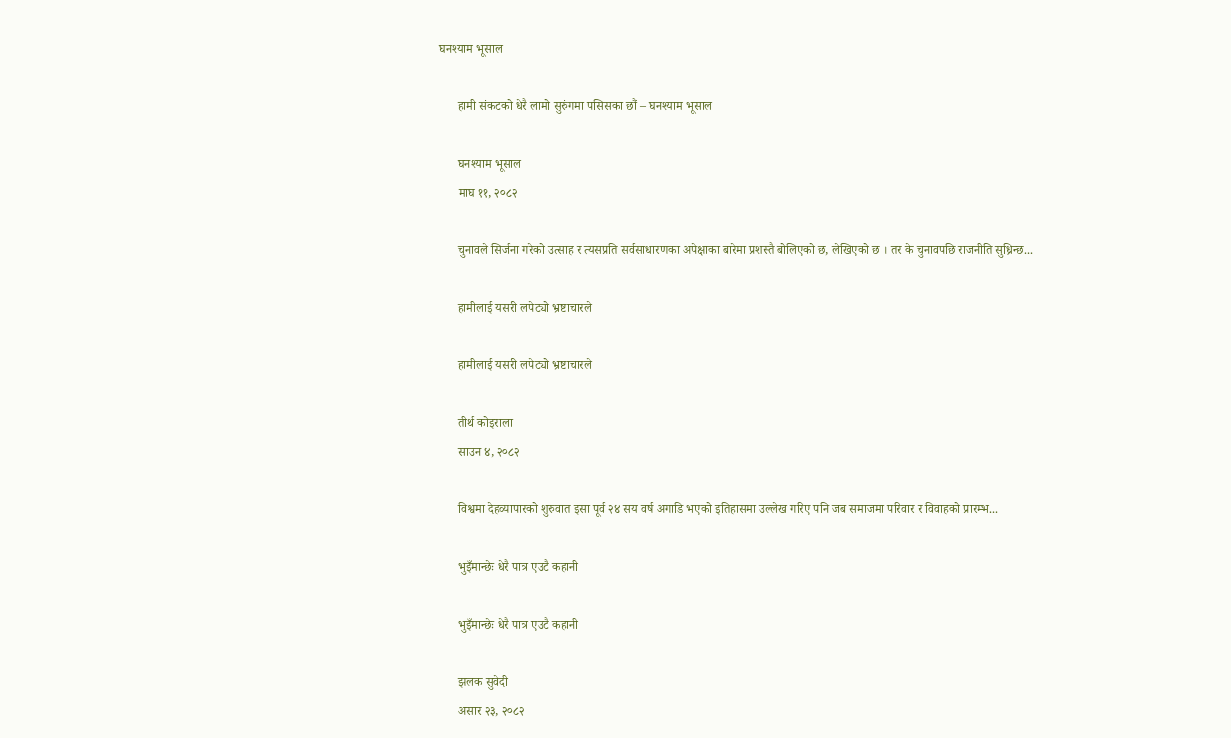घनश्याम भूसाल

      हामी संकटको धेरै लामो सुरुंगमा पसिसका छौं – घनश्याम भूसाल

      घनश्याम भूसाल
      माघ ११, २०८२

      चुनावले सिर्जना गरेको उत्साह र त्यसप्रति सर्वसाधारणका अपेक्षाका बारेमा प्रशस्तै बोलिएको छ, लेखिएको छ । तर के चुनावपछि राजनीति सुध्रिन्छ...

      हामीलाई यसरी लपेट्यो भ्रष्टाचारले

      हामीलाई यसरी लपेट्यो भ्रष्टाचारले

      तीर्थ कोइराला
      साउन ४, २०८२

      विश्वमा देहव्यापारको शुरुवात इसा पूर्व २४ सय वर्ष अगाडि भएको इतिहासमा उल्लेख गरिए पनि जब समाजमा परिवार र विवाहको प्रारम्भ...

      भुइँमान्छेः धेरै पात्र एउटै कहानी

      भुइँमान्छेः धेरै पात्र एउटै कहानी

      झलक सुवेदी
      असार २३, २०८२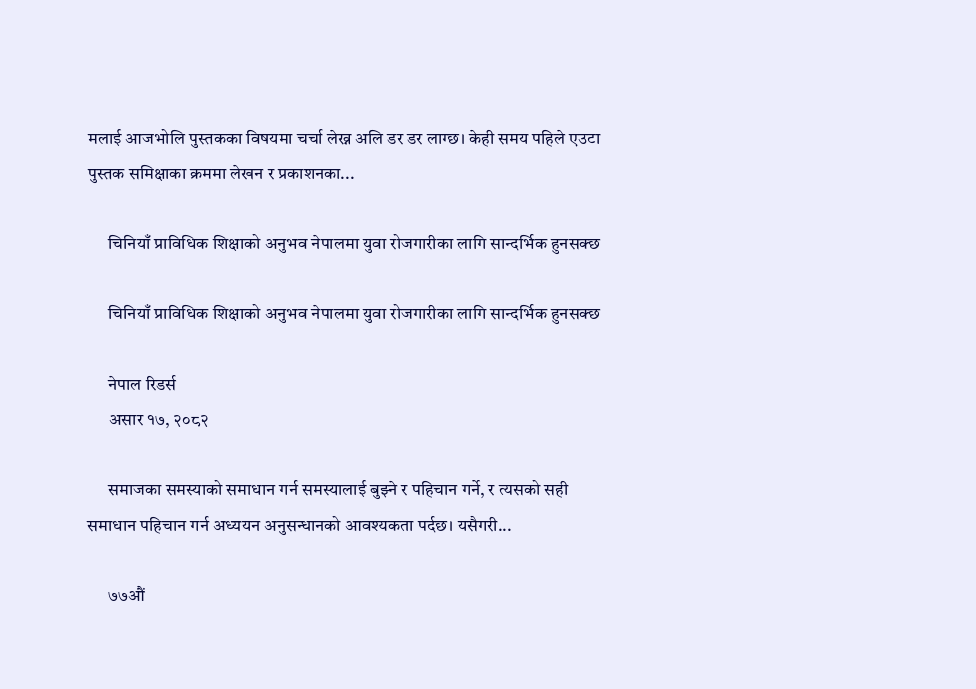मलाई आजभोलि पुस्तकका विषयमा चर्चा लेख्न अलि डर डर लाग्छ। केही समय पहिले एउटा पुस्तक समिक्षाका क्रममा लेखन र प्रकाशनका...

      चिनियाँ प्राविधिक शिक्षाको अनुभव नेपालमा युवा रोजगारीका लागि सान्दर्भिक हुनसक्छ

      चिनियाँ प्राविधिक शिक्षाको अनुभव नेपालमा युवा रोजगारीका लागि सान्दर्भिक हुनसक्छ

      नेपाल रिडर्स
      असार १७, २०८२

      समाजका समस्याको समाधान गर्न समस्यालाई बुझ्ने र पहिचान गर्ने, र त्यसको सही समाधान पहिचान गर्न अध्ययन अनुसन्धानको आवश्यकता पर्दछ। यसैगरी...

      ७७औं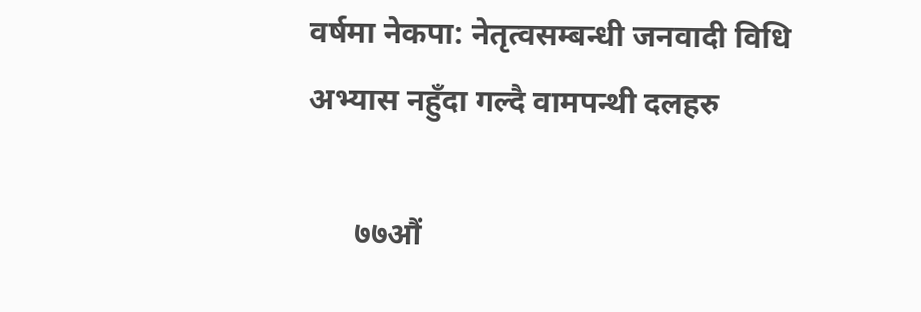वर्षमा नेकपा: नेतृत्वसम्बन्धी जनवादी विधि अभ्यास नहुँदा गल्दै वामपन्थी दलहरु

      ७७औं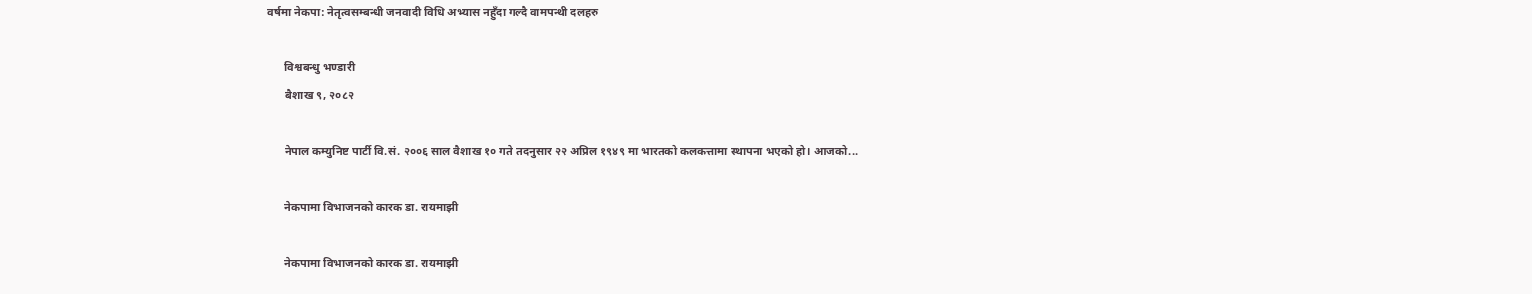वर्षमा नेकपा: नेतृत्वसम्बन्धी जनवादी विधि अभ्यास नहुँदा गल्दै वामपन्थी दलहरु

      विश्वबन्धु भण्डारी
      बैशाख ९, २०८२

      नेपाल कम्युनिष्ट पार्टी वि.सं. २००६ साल वैशाख १० गते तदनुसार २२ अप्रिल १९४९ मा भारतको कलकत्तामा स्थापना भएको हो। आजको...

      नेकपामा विभाजनको कारक डा. रायमाझी

      नेकपामा विभाजनको कारक डा. रायमाझी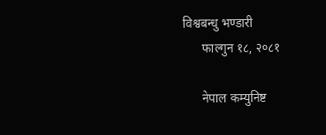विश्वबन्धु भण्डारी
      फाल्गुन १८, २०८१

      नेपाल कम्युनिष्ट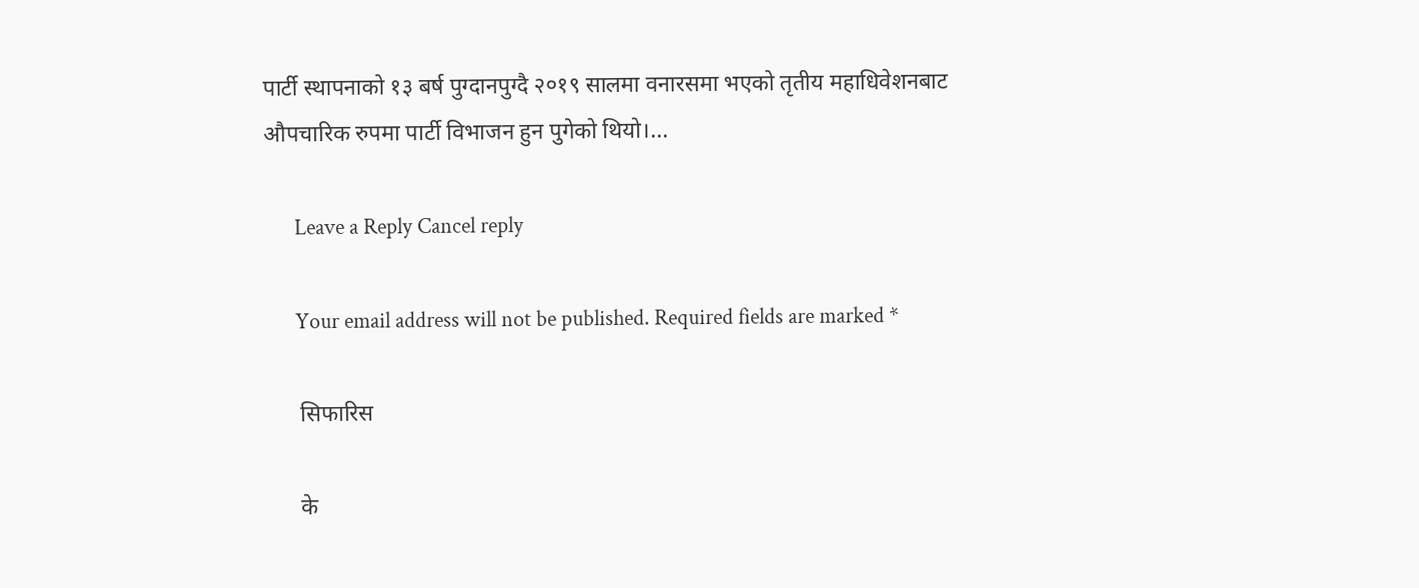पार्टी स्थापनाको १३ बर्ष पुग्दानपुग्दै २०१९ सालमा वनारसमा भएको तृतीय महाधिवेशनबाट औपचारिक रुपमा पार्टी विभाजन हुन पुगेको थियो।...

      Leave a Reply Cancel reply

      Your email address will not be published. Required fields are marked *

      सिफारिस

      के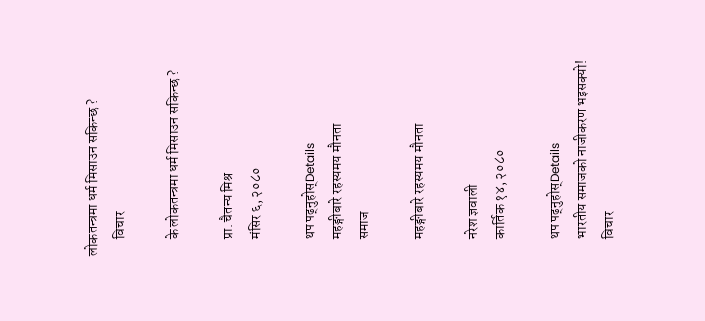लोकतन्त्रमा धर्म मिसाउन सकिन्छ ?
      विचार

      के लोकतन्त्रमा धर्म मिसाउन सकिन्छ ?

      प्रा. चैतन्य मिश्र
      मंसिर ६, २०८०

      थप पढ्नुहोस्Details
      महङ्गीबारे रहस्यमय मौनता
      समाज

      महङ्गीबारे रहस्यमय मौनता

      नरेश ज्ञवाली
      कार्तिक १४, २०८०

      थप पढ्नुहोस्Details
      भारतीय समाजको नाजीकरण भइसक्यो!
      विचार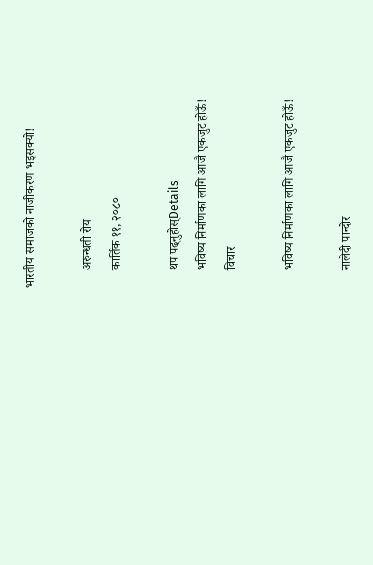भारतीय समाजको नाजीकरण भइसक्यो!

      अरुन्धती रोय
      कार्तिक ११, २०८०

      थप पढ्नुहोस्Details
      भविष्य निर्माणका लागि आजै एकजुट होऊँ!
      विचार

      भविष्य निर्माणका लागि आजै एकजुट होऊँ!

      नालेदी पान्दोर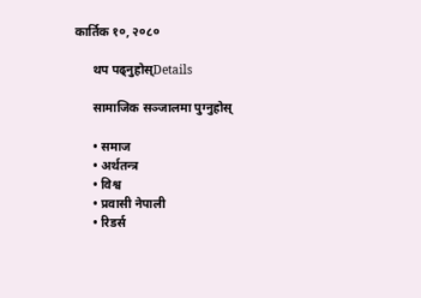कार्तिक १०, २०८०

      थप पढ्नुहोस्Details

      सामाजिक सञ्जालमा पुग्नुहोस्

      • समाज
      • अर्थतन्त्र
      • विश्व
      • प्रवासी नेपाली
      • रिडर्स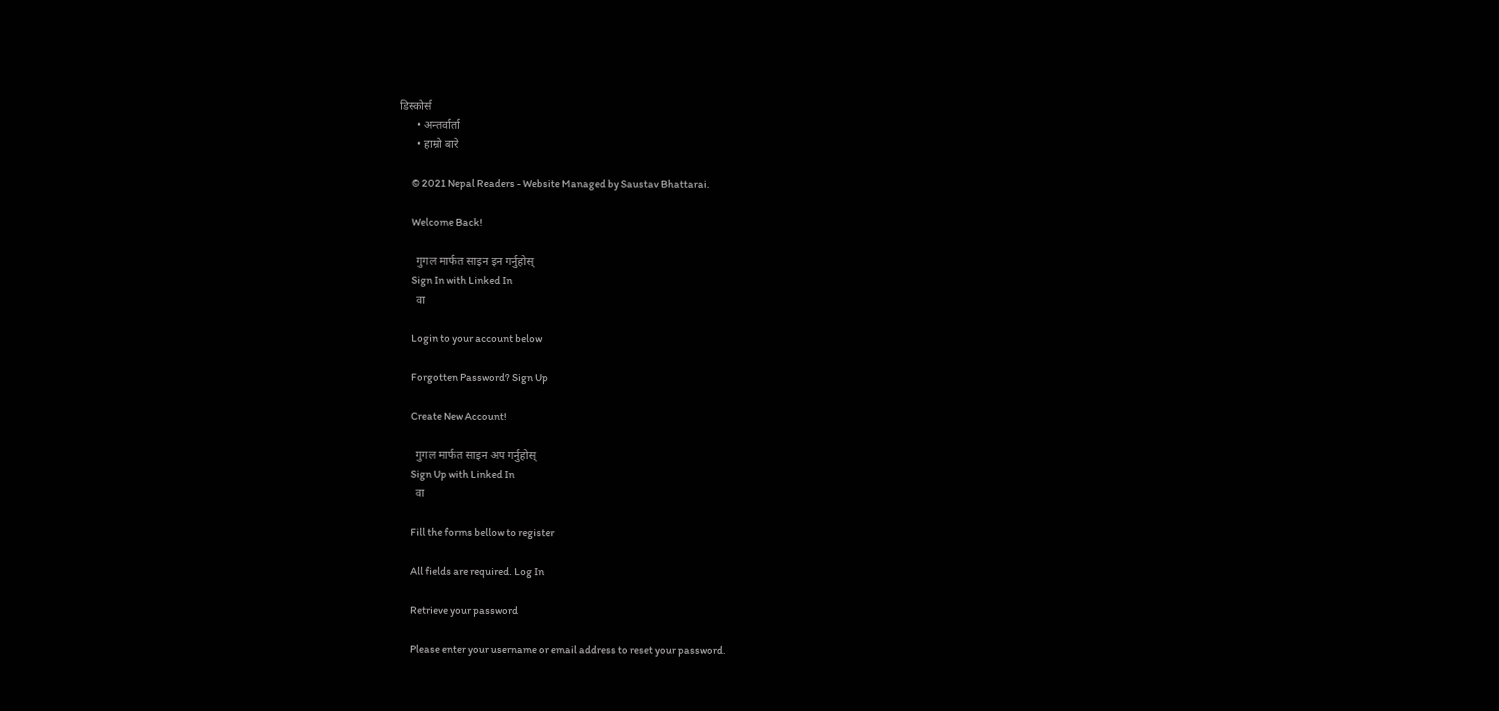डिस्कोर्स
      • अन्तर्वार्ता
      • हाम्रो बारे

      © 2021 Nepal Readers - Website Managed by Saustav Bhattarai.

      Welcome Back!

      गुगल मार्फत साइन इन गर्नुहोस्
      Sign In with Linked In
      वा

      Login to your account below

      Forgotten Password? Sign Up

      Create New Account!

      गुगल मार्फत साइन अप गर्नुहोस्
      Sign Up with Linked In
      वा

      Fill the forms bellow to register

      All fields are required. Log In

      Retrieve your password

      Please enter your username or email address to reset your password.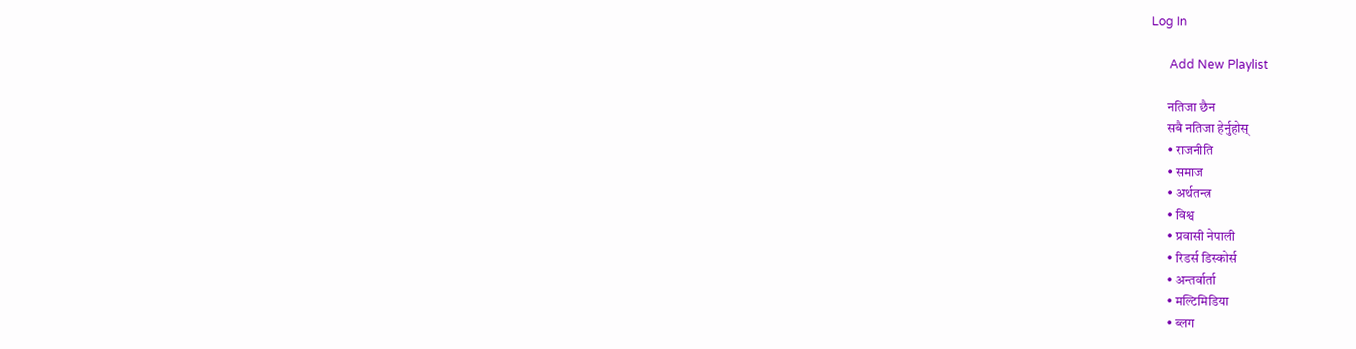Log In

      Add New Playlist

      नतिजा छैन
      सबै नतिजा हेर्नुहोस्
      • राजनीति
      • समाज
      • अर्थतन्त्र
      • विश्व
      • प्रवासी नेपाली
      • रिडर्स डिस्कोर्स
      • अन्तर्वार्ता
      • मल्टिमिडिया
      • ब्लग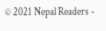© 2021 Nepal Readers -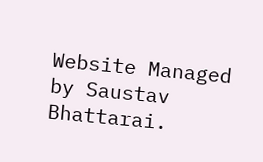Website Managed by Saustav Bhattarai.